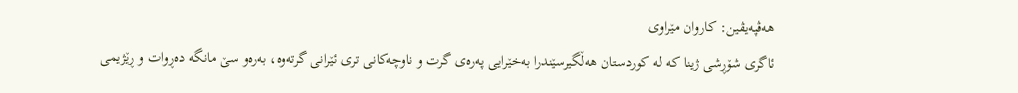هەڤپەیڤین: کاروان مێراوی
ئاگری شۆڕشی ژینا کە لە کوردستان هەڵگیرسێندرا بەخێرایی پەرەی گرت و ناوچەکانی تری ئێرانی گرتەوە، بەرەو سێ مانگە دەڕوات و ڕێژیمی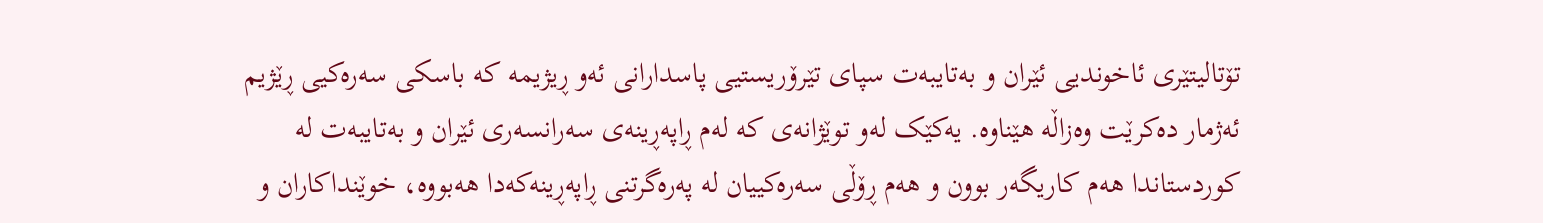تۆتالیتێری ئاخوندیی ئێران و بەتایبەت سپای تێرۆریستیی پاسدارانی ئەو ڕیژیمە کە باسکی سەرەکیی ڕێژیم ئەژمار دەکرێت وەزاڵە هێناوە. یەکێک لەو توێژانەی کە لەم ڕاپەڕینەی سەرانسەری ئێران و بەتایبەت لە کوردستاندا هەم کاریگەر بوون و هەم ڕۆڵی سەرەکییان لە پەرەگرتنی ڕاپەڕینەکەدا هەبووە، خوێنداکاران و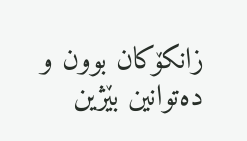زانکۆکان بوون و دەتوانین بێژین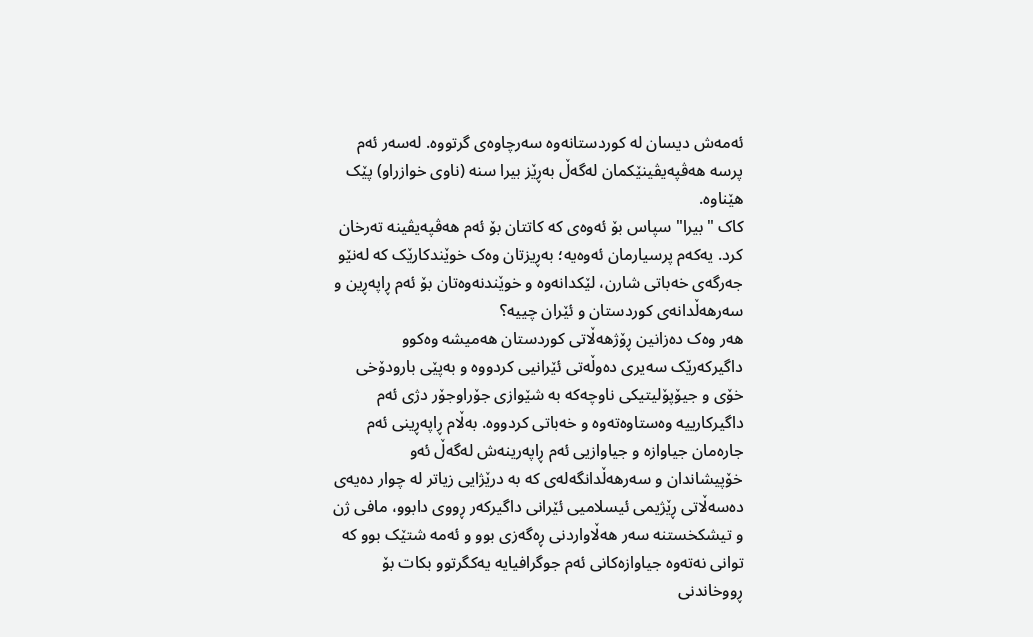ئەمەش دیسان لە کوردستانەوە سەرچاوەی گرتووە. لەسەر ئەم پرسە هەڤپەیڤینێکمان لەگەڵ بەڕێز بیرا سنە (ناوی خوازراو) پێک هێناوە.
کاک "بیرا" سپاس بۆ ئەوەی کە کاتتان بۆ ئەم هەڤپەیڤینە تەرخان کرد. یەکەم پرسیارمان ئەوەیە؛ بەڕیزتان وەک خوێندکارێک کە لەنێو جەرگەی خەباتی شارن، لێکدانەوە و خوێندنەوەتان بۆ ئەم ڕاپەڕین و سەرهەڵدانەی کوردستان و ئێران چییە؟
هەر وەک دەزانین ڕۆژهەڵاتی کوردستان هەمیشە وەکوو داگیرکەرێک سەیری دەوڵەتی ئێرانیی کردووە و بەپێی بارودۆخی خۆی و جیۆپۆلیتیکی ناوچەکە بە شێوازی جۆراوجۆر دژی ئەم داگیرکارییە وەستاوەتەوە و خەباتی کردووە. بەڵام ڕاپەڕینی ئەم جارەمان جیاوازە و جیاوازیی ئەم ڕاپەرینەش لەگەڵ ئەو خۆپیشاندان و سەرهەڵدانگەلەی کە بە درێژایی زیاتر لە چوار دەیەی دەسەڵاتی ڕێژیمی ئیسلامیی ئێرانی داگیرکەر ڕووی دابوو، مافی ژن و تیشکخستنە سەر هەڵاواردنی ڕەگەزی بوو و ئەمە شتێک بوو کە توانی نەتەوە جیاوازەکانی ئەم جوگرافیایە یەکگرتوو بکات بۆ ڕووخاندنی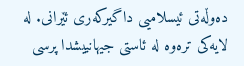دەوڵەتی ئیسلامیی داگیرکەری ئێرانی. لە لایەکی ترەوە لە ئاستی جیهانییشدا پرسی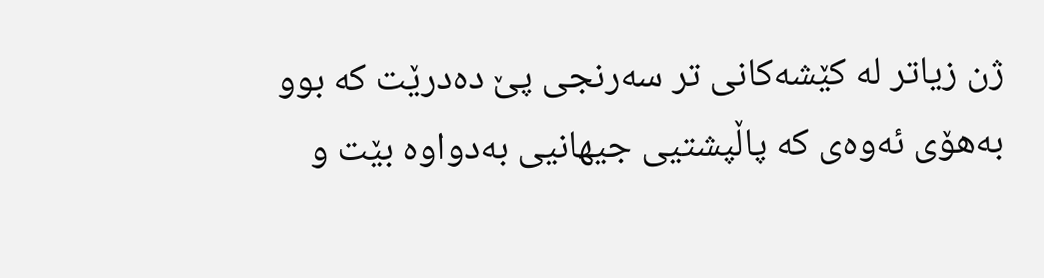ژن زیاتر لە کێشەکانی تر سەرنجی پێ دەدرێت کە بوو بەهۆی ئەوەی کە پاڵپشتیی جیهانیی بەدواوە بێت و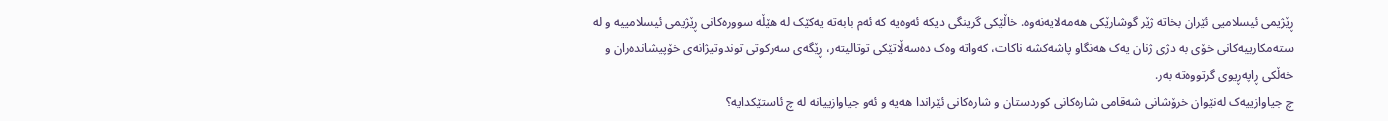ڕێژیمی ئیسلامیی ئێران بخاتە ژێر گوشارێکی هەمەلایەنەوە. خاڵێکی گرینگی دیکە ئەوەیە کە ئەم بابەتە یەکێک لە هێڵە سوورەکانی ڕێژیمی ئیسلامییە و لە ستەمکارییەکانی خۆی بە دژی ژنان یەک هەنگاو پاشەکشە ناکات، کەواتە وەک دەسەڵاتێکی توتالیتەر، ڕێگەی سەرکوتی توندوتیژانەی خۆپیشاندەران و خەڵکی ڕاپەڕیوی گرتووەتە بەر.
چ جیاوازییەک لەنێوان خرۆشانی شەقامی شارەکانی کوردستان و شارەکانی ئێراندا هەیە و ئەو جیاوازییانە لە چ ئاستێکدایە؟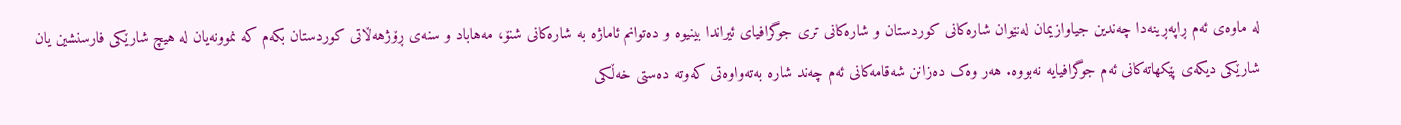لە ماوەی ئەم ڕاپەڕینەدا چەندین جیاوازیمان لەنێوان شارەکانی کوردستان و شارەکانی تری جوگرافیای ئیراندا بینیوە و دەتوانم ئاماژە بە شارەکانی شنۆ، مەهاباد و سنەی ڕۆژهەڵاتی کوردستان بکەم کە نموونەیان لە هیچ شارێکی فارسنشین یان شارێکی دیکەی پێکهاتەکانی ئەم جوگرافیایە نەبووە. هەر وەک دەزانن شەقامەکانی ئەم چەند شارە بەتەواوەتی کەوتە دەستی خەڵکی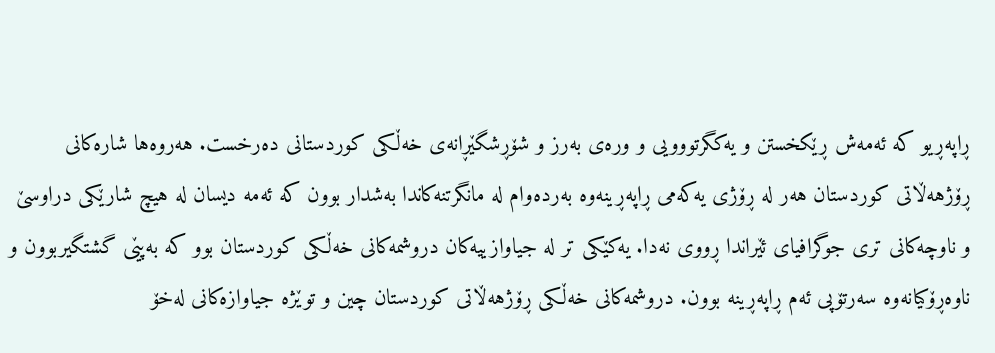ڕاپەڕیو کە ئەمەش ڕێکخستن و یەکگرتووویی و ورەی بەرز و شۆڕشگێڕانەی خەڵکی کوردستانی دەرخست. هەروەها شارەکانی ڕۆژهەڵاتی کوردستان هەر لە ڕۆژی یەکەمی ڕاپەڕینەوە بەردەوام لە مانگرتنەکاندا بەشدار بوون کە ئەمە دیسان لە هیچ شارێکی دراوسێ و ناوچەکانی تری جوگرافیای ئێراندا ڕووی نەدا. یەکێکی تر لە جیاوازییەکان دروشمەکانی خەڵکی کوردستان بوو کە بەپێی گشتگیربوون و ناوەڕۆکیانەوە سەرتۆپی ئەم ڕاپەڕینە بوون. دروشمەکانی خەڵکی ڕۆژهەڵاتی کوردستان چین و توێژە جیاوازەکانی لەخۆ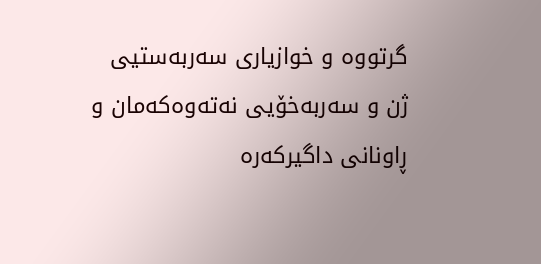گرتووە و خوازیاری سەربەستیی ژن و سەربەخۆیی نەتەوەکەمان و ڕاونانی داگیرکەرە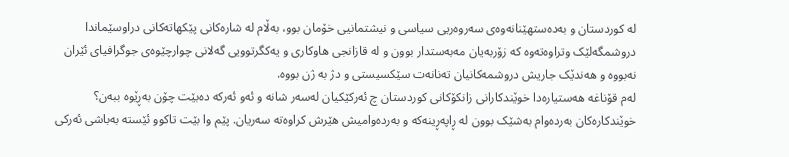لە کوردستان و بەدەستهێنانەوەی سەروەریی سیاسی و نیشتمانیی خۆمان بوو، بەڵام لە شارەکانی پێکهاتەکانی دراوسێماندا دروشمگەلێک وتراوەتەوە کە زۆربەیان مەبەستدار بوون و لە قازانجی هاوکاری و یەکگرتوویی گەلانی چوارچێوەی جوگرافیای ئێران نەبووە و هەندێک جاریش دروشمەکانیان تەنانەت سێکسیستی و دژ بە ژن بووە.
لەم قۆناغە هەستیارەدا خوێندکارانی زانکۆکانی کوردستان چ ئەرکێکیان لەسەر شانە و ئەو ئەرکە دەبێت چۆن بەڕێوە ببەن؟
خوێندکارەکان بەردەوام بەشێک بوون لە ڕاپەڕینەکە و بەردەوامیش هێرش کراوەتە سەریان. پێم وا بێت تاکوو ئێستە بەباشی ئەرکی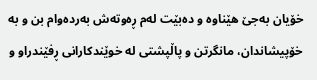خۆیان بەجێ هێناوە و دەبێت لەم ڕەوتەش بەردەوام بن و بە خۆپیشاندان، مانگرتن و پاڵپشتی لە خوێندکارانی ڕفێندراو و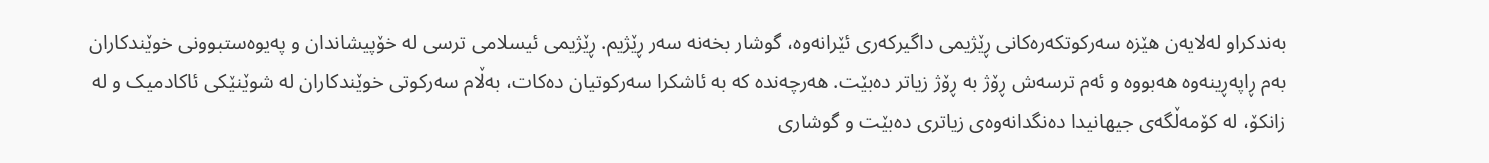بەندکراو لەلایەن هێزە سەرکوتکەرەکانی ڕێژیمی داگیرکەری ئێرانەوە، گوشار بخەنە سەر ڕێژیم. ڕێژیمی ئیسلامی ترسی لە خۆپیشاندان و پەیوەستبوونی خوێندکاران بەم ڕاپەڕینەوە هەبووە و ئەم ترسەش ڕۆژ بە ڕۆژ زیاتر دەبێت. هەرچەندە کە بە ئاشکرا سەرکوتیان دەکات، بەڵام سەرکوتی خوێندکاران لە شوێنێکی ئاکادمیک و لە زانکۆ، لە کۆمەڵگەی جیهانیدا دەنگدانەوەی زیاتری دەبێت و گوشاری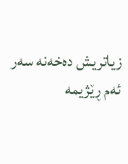زیاتریش دەخەنە سەر ئەم ڕێژیمە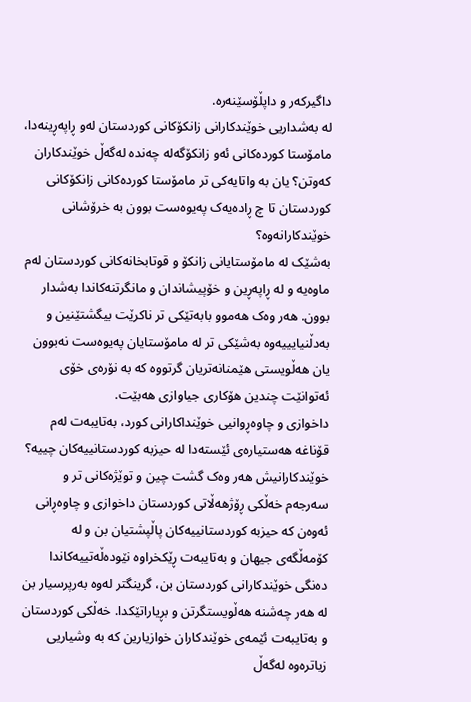داگیرکەر و داپڵۆسێنەرە.
لە بەشداریی خوێندکارانی زانکۆکانی کوردستان لەو ڕاپەڕینەدا، مامۆستا کوردەکانی ئەو زانکۆگەلە چەندە لەگەڵ خوێندکاران کەوتن؟ یان بە واتایەکی تر مامۆستا کوردەکانی زانکۆکانی کوردستان تا چ ڕادەیەک پەیوەست بوون بە خرۆشانی خوێندکارانەوە؟
بەشێک لە مامۆستایانی زانکۆ و قوتابخانەکانی کوردستان لەم ماوەیە و لە ڕاپەڕین و خۆپیشاندان و مانگرتنەکاندا بەشدار بوون. هەر وەک هەموو بابەتێکی تر ناکرێت بیگشتێنین و بەدڵنیایییەوە بەشێکی تر لە مامۆستایان پەیوەست نەبوون یان هەڵویستی هێمنانەتریان گرتووە کە بە نۆرەی خۆی ئەتوانێت چندین هۆکاری جیاوازی هەبێت.
داخوازی و چاوەڕوانیی خوێنداکارانی کورد، بەتایبەت لەم قۆناغە هەستیارەی ئێستەدا لە حیزبە کوردستانییەکان چییە؟
خوێندکارانیش هەر وەک گشت چین و توێژەکانی تر و سەرجەم خەڵکی ڕۆژهەڵاتی کوردستان داخوازی و چاوەڕانی ئەوەن کە حیزبە کوردستانییەکان پاڵپشتیان بن و لە کۆمەڵگەی جیهان و بەتایبەت ڕێکخراوە نێودەڵەتییەکاندا دەنگی خوێندکارانی کوردستان بن، گرینگتر لەوە بەرپرسیار بن لە هەر چەشنە هەڵویستگرتن و بڕیاراتێکدا. خەڵکی کوردستان و بەتایبەت ئێمەی خوێندکاران خوازیارین کە بە وشیاریی زیاترەوە لەگەڵ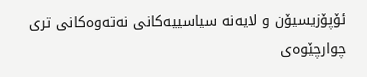ئۆپۆزیسیۆن و لایەنە سیاسییەکانی نەتەوەکانی تری چوارچێوەی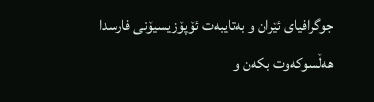جوگرافیای ئێران و بەتایبەت ئۆپۆزیسیۆنی فارسدا هەڵسوکەوت بکەن و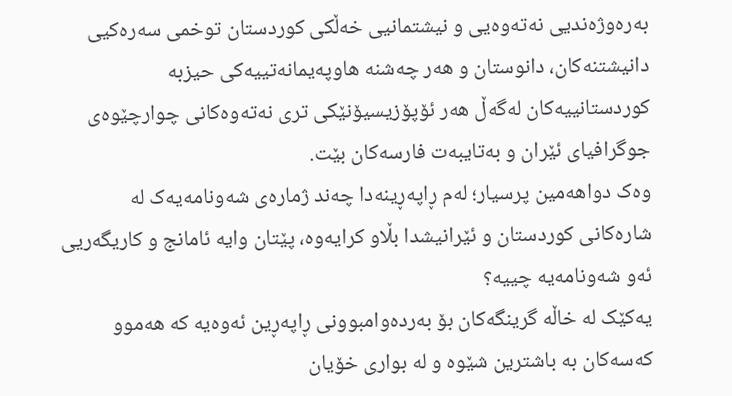بەرەوژەندیی نەتەوەیی و نیشتمانیی خەڵکی کوردستان توخمی سەرەکیی دانیشتنەکان، دانوستان و هەر چەشنە هاوپەیمانەتییەکی حیزبە کوردستانییەکان لەگەڵ هەر ئۆپۆزیسیۆنێکی تری نەتەوەکانی چوارچێوەی جوگرافیای ئێران و بەتایبەت فارسەکان بێت.
وەک دواهەمین پرسیار؛ لەم ڕاپەڕینەدا چەند ژمارەی شەونامەیەک لە شارەکانی کوردستان و ئێرانیشدا بڵاو کرایەوە، پێتان وایە ئامانج و کاریگەریی ئەو شەونامەیە چییە؟
یەکێک لە خاڵە گرینگەکان بۆ بەردەوامبوونی ڕاپەڕین ئەوەیە کە هەموو کەسەکان بە باشترین شێوە و لە بواری خۆیان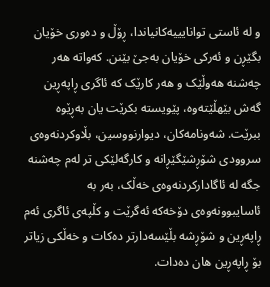و لە ئاستی توانایییەکانیاندا، ڕۆڵ و دەوری خۆیان بگێڕن و ئەرکی خۆیان بەجێ بێنن. کەواتە هەر چەشنە هەوڵێک و هەر کارێک کە ئاگری ڕاپەڕین گەش بێهڵێتەوە، پێویستە بکرێت یان بەڕێوە ببرێت. شەونامەکان، دیوارنووسین، بڵاوکردنەوەی سروودی شۆڕشێگێڕانە و کارگەلێکی تر لەم چەشنە جگە لە ئاگادارکردنەوەی خەڵک، بەر بە ئاسایبوونەوەی دۆخەکە ئەگرێت و کڵپەی ئاگری ئەم ڕاپەڕین و شۆڕشە بڵێسەدارتر دەکات و خەڵکی زیاتر بۆ ڕاپەڕین هان دەدات.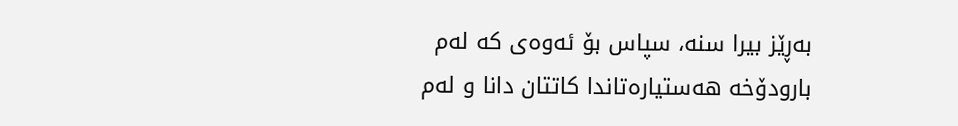بەڕێز بیرا سنە، سپاس بۆ ئەوەی کە لەم بارودۆخە هەستیارەتاندا کاتتان دانا و لەم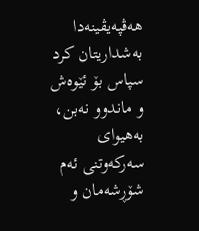هەڤپەیڤینەدا بەشداریتان کرد
سپاس بۆ ئێوەش و ماندوو نەبن، بەهیوای سەرکەوتنی ئەم شۆڕشەمان و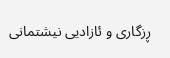ڕزگاری و ئازادیی نیشتمانی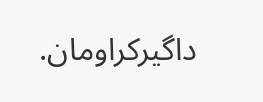داگیرکراومان.